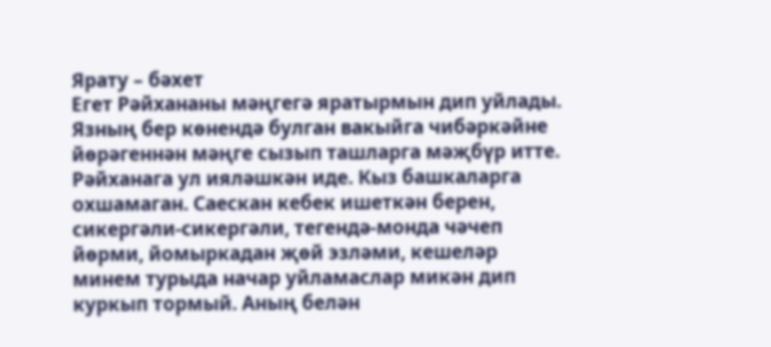Ярату – бәхет
Егет Рәйхананы мәңгегә яратырмын дип уйлады. Язның бер көнендә булган вакыйга чибәркәйне йөрәгеннән мәңге сызып ташларга мәҗбүр итте.
Рәйханага ул ияләшкән иде. Кыз башкаларга охшамаган. Саескан кебек ишеткән берен, сикергәли-сикергәли, тегендә-монда чәчеп йөрми, йомыркадан җөй эзләми, кешеләр минем турыда начар уйламаслар микән дип куркып тормый. Аның белән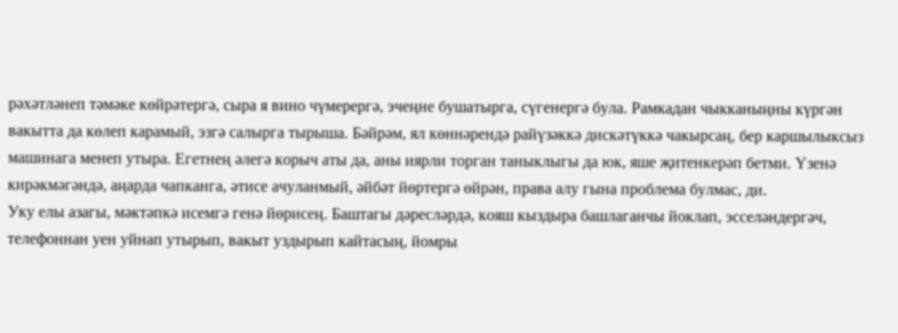рәхәтләнеп тәмәке көйрәтергә, сыра я вино чүмерергә, эчеңне бушатырга, сүгенергә була. Рамкадан чыкканыңны күргән вакытта да көлеп карамый, эзгә салырга тырыша. Бәйрәм, ял көннәрендә райүзәккә дискәтүккә чакырсаң, бер каршылыксыз машинага менеп утыра. Егетнең әлегә корыч аты да, аны иярли торган таныклыгы да юк, яше җитенкерәп бетми. Үзенә кирәкмәгәндә, аңарда чапканга, әтисе ачуланмый, әйбәт йөртергә өйрән, права алу гына проблема булмас, ди.
Уку елы азагы, мәктәпкә исемгә генә йөрисең. Баштагы дәресләрдә, кояш кыздыра башлаганчы йоклап, эсселәндергәч, телефоннан уен уйнап утырып, вакыт уздырып кайтасың, йомры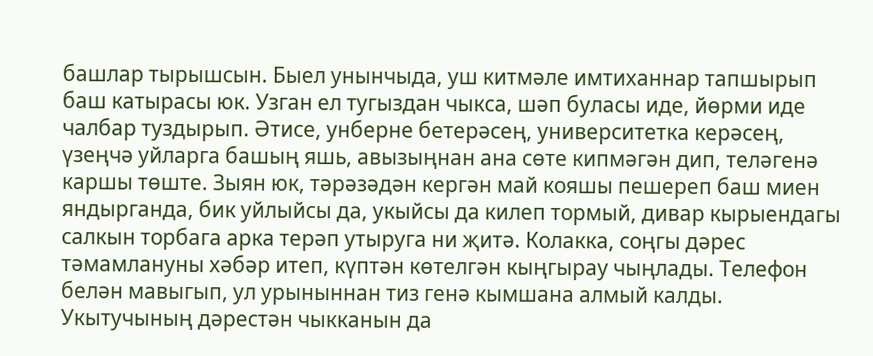башлар тырышсын. Быел унынчыда, уш китмәле имтиханнар тапшырып баш катырасы юк. Узган ел тугыздан чыкса, шәп буласы иде, йөрми иде чалбар туздырып. Әтисе, унберне бетерәсең, университетка керәсең, үзеңчә уйларга башың яшь, авызыңнан ана сөте кипмәгән дип, теләгенә каршы төште. Зыян юк, тәрәзәдән кергән май кояшы пешереп баш миен яндырганда, бик уйлыйсы да, укыйсы да килеп тормый, дивар кырыендагы салкын торбага арка терәп утыруга ни җитә. Колакка, соңгы дәрес тәмамлануны хәбәр итеп, күптән көтелгән кыңгырау чыңлады. Телефон белән мавыгып, ул урыныннан тиз генә кымшана алмый калды. Укытучының дәрестән чыкканын да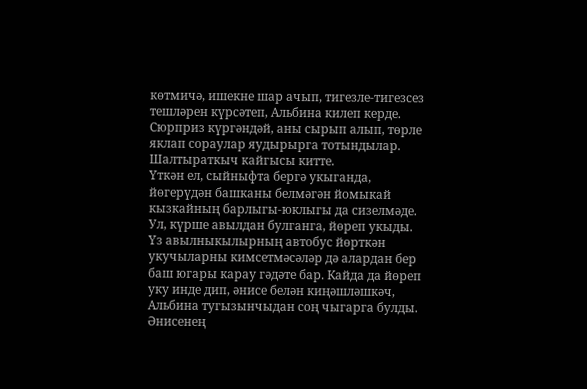көтмичә, ишекне шар ачып, тигезле-тигезсез тешләрен күрсәтеп, Альбина килеп керде. Сюрприз күргәндәй, аны сырып алып, төрле яклап сораулар яудырырга тотындылар. Шалтыраткыч кайгысы китте.
Үткән ел, сыйныфта бергә укыганда, йөгерүдән башканы белмәгән йомыкай кызкайның барлыгы-юклыгы да сизелмәде. Ул, күрше авылдан булганга, йөреп укыды. Үз авылныкылырның автобус йөрткән укучыларны кимсетмәсәләр дә алардан бер баш югары карау гәдәте бар. Кайда да йөреп уку инде дип, әнисе белән киңәшләшкәч, Альбина тугызынчыдан соң чыгарга булды. Әнисенең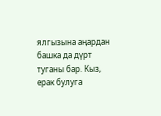ялгызына аңардан башка да дүрт туганы бар. Кыз, ерак булуга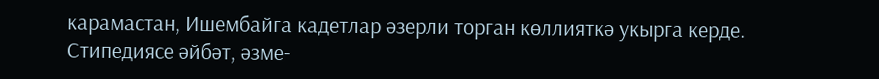карамастан, Ишембайга кадетлар әзерли торган көллияткә укырга керде. Стипедиясе әйбәт, әзме-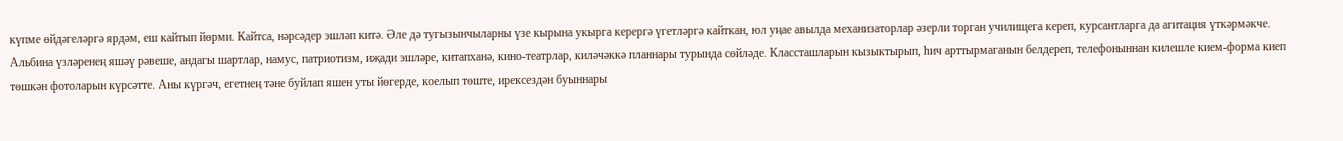күпме өйдәгеләргә ярдәм, еш кайтып йөрми. Кайтса, нәрсәдер эшләп китә. Әле дә тугызынчыларны үзе кырына укырга керергә үгетләргә кайткан, юл уңае авылда механизаторлар әзерли торган училищега кереп, курсантларга да агитация үткәрмәкче.
Альбина үзләренең яшәү рәвеше, андагы шартлар, намус, патриотизм, иҗади эшләре, китапханә, кино-театрлар, киләчәккә планнары турында сөйләде. Классташларын кызыктырып, һич арттырмаганын белдереп, телефоныннан килешле кием-форма киеп төшкән фотоларын күрсәтте. Аны күргәч, егетнең тәне буйлап яшен уты йөгерде, коелып төште, ирексездән буыннары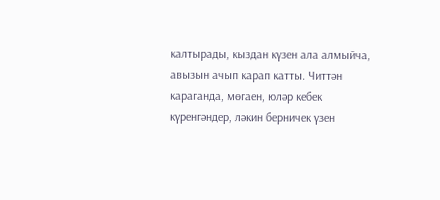калтырады, кыздан күзен ала алмыйча, авызын ачып карап катты. Читтән караганда, мөгаен, юләр кебек күренгәндер, ләкин берничек үзен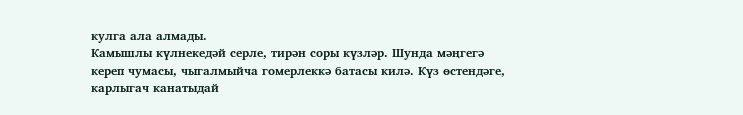кулга ала алмады.
Камышлы күлнекедәй серле, тирән соры күзләр. Шунда мәңгегә кереп чумасы, чыгалмыйча гомерлеккә батасы килә. Күз өстендәге, карлыгач канатыдай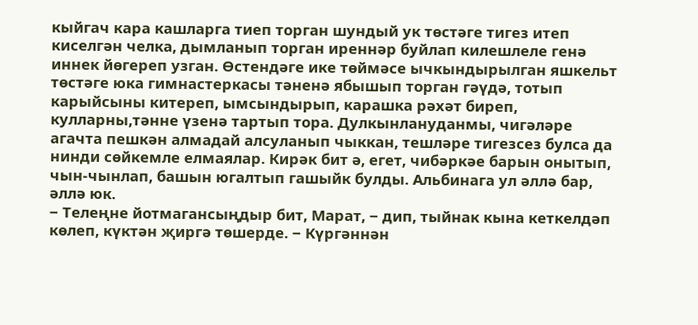кыйгач кара кашларга тиеп торган шундый ук төстәге тигез итеп киселгән челка, дымланып торган иреннәр буйлап килешлеле генә иннек йөгереп узган. Өстендәге ике төймәсе ычкындырылган яшкельт төстәге юка гимнастеркасы тәненә ябышып торган гәүдә, тотып карыйсыны китереп, ымсындырып, карашка рәхәт биреп, кулларны,тәнне үзенә тартып тора. Дулкынлануданмы, чигәләре агачта пешкән алмадай алсуланып чыккан, тешләре тигезсез булса да нинди сөйкемле елмаялар. Кирәк бит ә, егет, чибәркәе барын онытып, чын-чынлап, башын югалтып гашыйк булды. Альбинага ул әллә бар, әллә юк.
‒ Телеңне йотмагансыңдыр бит, Марат, ‒ дип, тыйнак кына кеткелдәп көлеп, күктән җиргә төшерде. ‒ Күргәннән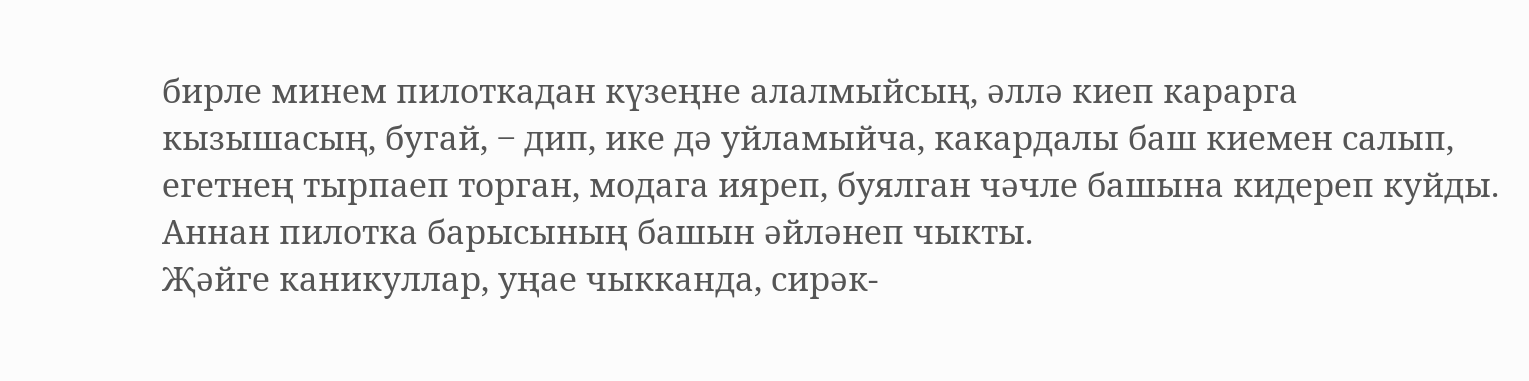бирле минем пилоткадан күзеңне алалмыйсың, әллә киеп карарга кызышасың, бугай, ‒ дип, ике дә уйламыйча, какардалы баш киемен салып, егетнең тырпаеп торган, модага ияреп, буялган чәчле башына кидереп куйды. Аннан пилотка барысының башын әйләнеп чыкты.
Җәйге каникуллар, уңае чыкканда, сирәк-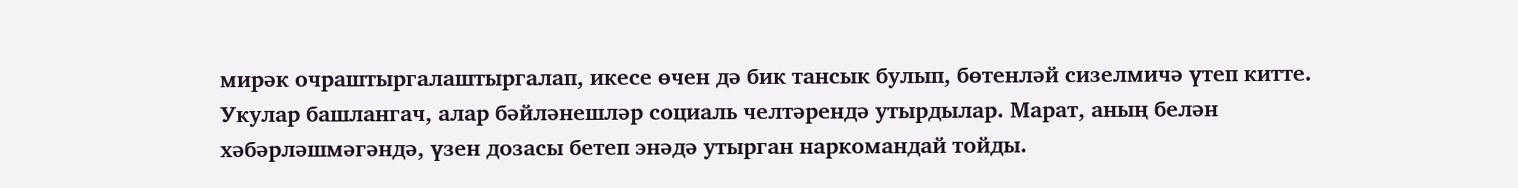мирәк очраштыргалаштыргалап, икесе өчен дә бик тансык булып, бөтенләй сизелмичә үтеп китте. Укулар башлангач, алар бәйләнешләр социаль челтәрендә утырдылар. Марат, аның белән хәбәрләшмәгәндә, үзен дозасы бетеп энәдә утырган наркомандай тойды.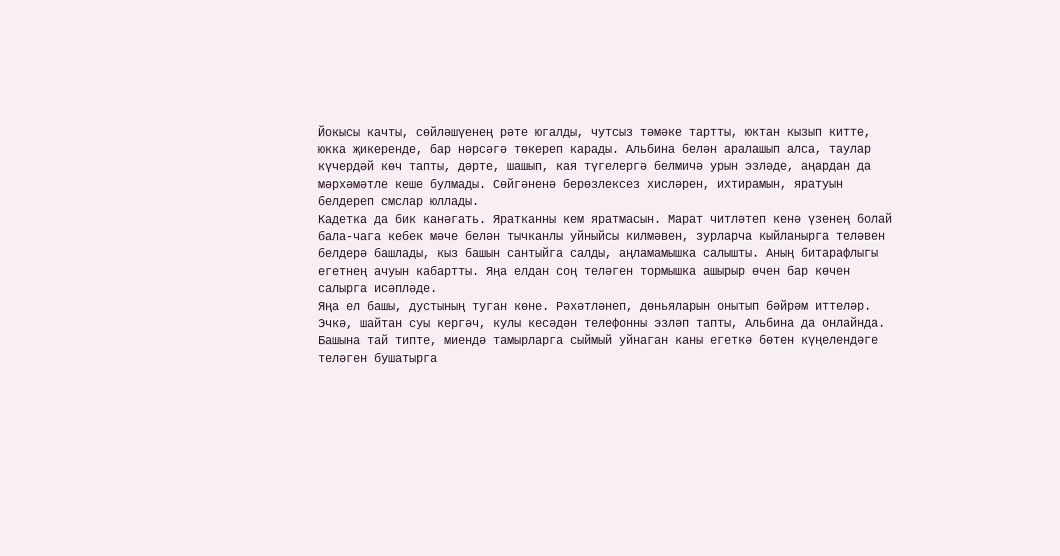Йокысы качты, сөйләшүенең рәте югалды, чутсыз тәмәке тартты, юктан кызып китте, юкка җикеренде, бар нәрсәгә төкереп карады. Альбина белән аралашып алса, таулар күчердәй көч тапты, дәрте, шашып, кая түгелергә белмичә урын эзләде, аңардан да мәрхәмәтле кеше булмады. Сөйгәненә берөзлексез хисләрен, ихтирамын, яратуын белдереп смслар юллады.
Кадетка да бик канәгать. Яратканны кем яратмасын. Марат читләтеп кенә үзенең болай бала-чага кебек мәче белән тычканлы уйныйсы килмәвен, зурларча кыйланырга теләвен белдерә башлады, кыз башын сантыйга салды, аңламамышка салышты. Аның битарафлыгы егетнең ачуын кабартты. Яңа елдан соң теләген тормышка ашырыр өчен бар көчен салырга исәпләде.
Яңа ел башы, дустының туган көне. Рәхәтләнеп, дөньяларын онытып бәйрәм иттеләр. Эчкә, шайтан суы кергәч, кулы кесәдән телефонны эзләп тапты, Альбина да онлайнда. Башына тай типте, миендә тамырларга сыймый уйнаган каны егеткә бөтен күңелендәге теләген бушатырга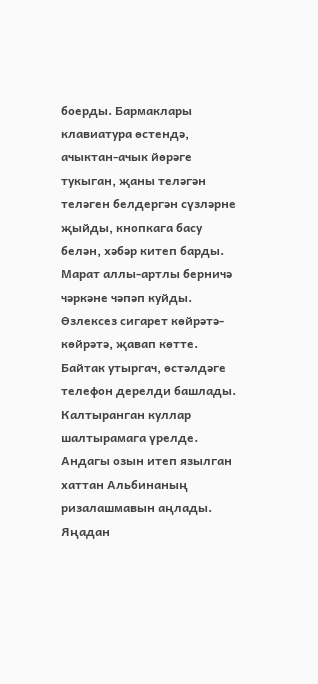боерды. Бармаклары клавиатура өстендә, ачыктан-ачык йөрәге тукыган, җаны теләгән теләген белдергән сүзләрне җыйды, кнопкага басу белән, хәбәр китеп барды.
Марат аллы-артлы берничә чәркәне чәпәп куйды. Өзлексез сигарет көйрәтә-көйрәтә, җавап көтте. Байтак утыргач, өстәлдәге телефон дерелди башлады. Калтыранган куллар шалтырамага үрелде. Андагы озын итеп язылган хаттан Альбинаның ризалашмавын аңлады. Яңадан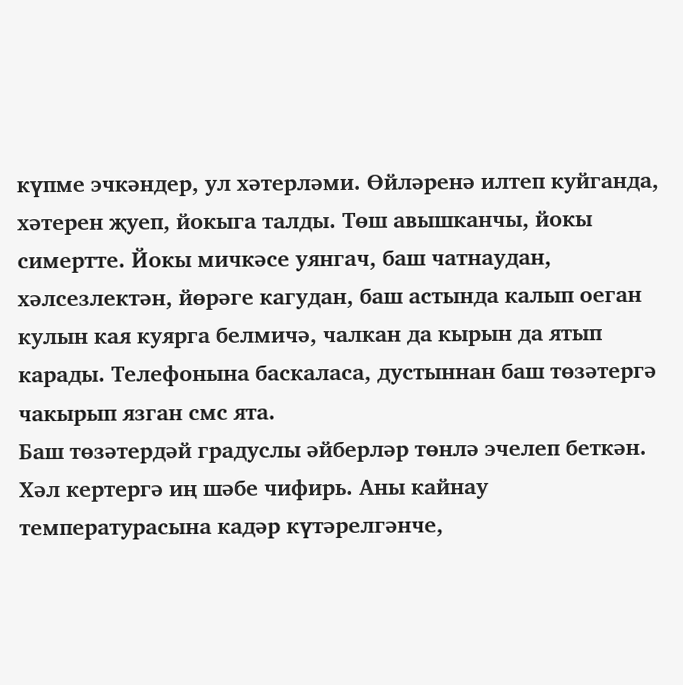күпме эчкәндер, ул хәтерләми. Өйләренә илтеп куйганда, хәтерен җуеп, йокыга талды. Төш авышканчы, йокы симертте. Йокы мичкәсе уянгач, баш чатнаудан, хәлсезлектән, йөрәге кагудан, баш астында калып оеган кулын кая куярга белмичә, чалкан да кырын да ятып карады. Телефонына баскаласа, дустыннан баш төзәтергә чакырып язган смс ята.
Баш төзәтердәй градуслы әйберләр төнлә эчелеп беткән. Хәл кертергә иң шәбе чифирь. Аны кайнау температурасына кадәр күтәрелгәнче,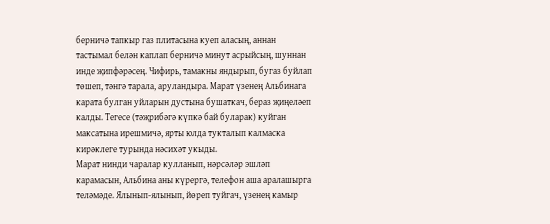берничә тапкыр газ плитасына куеп аласың, аннан тастымал белән каплап берничә минут асрыйсың, шуннан инде җипфәрәсең. Чифирь, тамакны яндырып, бугаз буйлап төшеп, тәнгә тарала, аруландыра. Марат үзенең Альбинага карата булган уйларын дустына бушаткач, бераз җиңеләеп калды. Тегесе (тәҗрибәгә күпкә бай буларак) куйган максатына ирешмичә, ярты юлда тукталып калмаска кирәклеге турында нәсихәт укыды.
Марат нинди чаралар кулланып, нәрсәләр эшләп карамасын, Альбина аны күрергә, телефон аша аралашырга теләмәде. Ялынып-ялынып, йөреп туйгач, үзенең камыр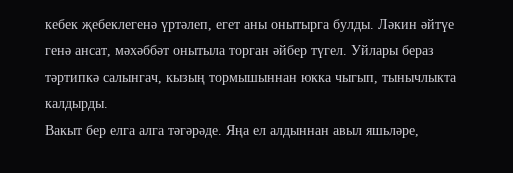кебек җебеклегенә үртәлеп, егет аны онытырга булды. Ләкин әйтүе генә ансат, мәхәббәт онытыла торган әйбер түгел. Уйлары бераз тәртипкә салынгач, кызың тормышыннан юкка чыгып, тынычлыкта калдырды.
Вакыт бер елга алга тәгәрәде. Яңа ел алдыннан авыл яшьләре,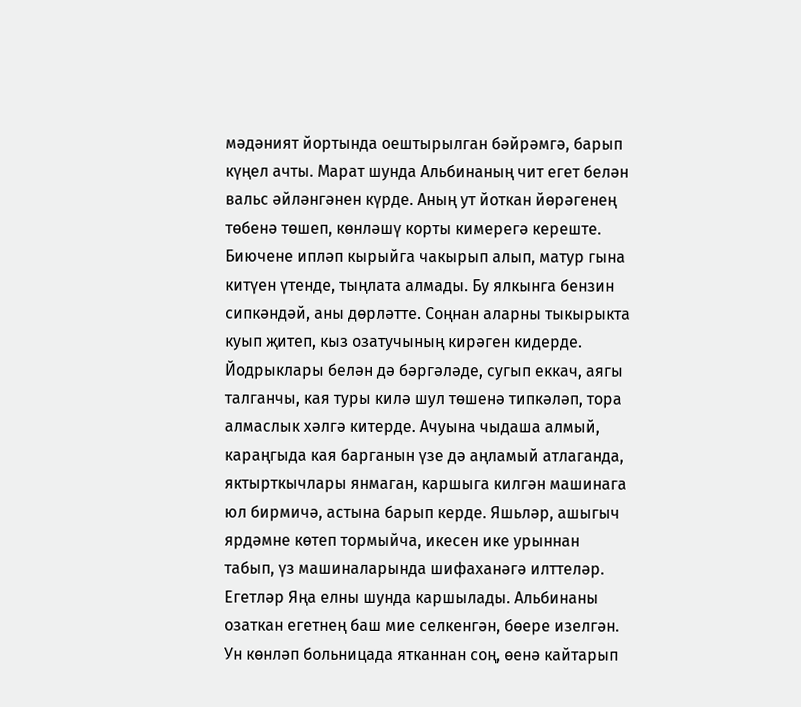мәдәният йортында оештырылган бәйрәмгә, барып күңел ачты. Марат шунда Альбинаның чит егет белән вальс әйләнгәнен күрде. Аның ут йоткан йөрәгенең төбенә төшеп, көнләшү корты кимерегә кереште. Биючене ипләп кырыйга чакырып алып, матур гына китүен үтенде, тыңлата алмады. Бу ялкынга бензин сипкәндәй, аны дөрләтте. Соңнан аларны тыкырыкта куып җитеп, кыз озатучының кирәген кидерде.
Йодрыклары белән дә бәргәләде, сугып еккач, аягы талганчы, кая туры килә шул төшенә типкәләп, тора алмаслык хәлгә китерде. Ачуына чыдаша алмый, караңгыда кая барганын үзе дә аңламый атлаганда, яктырткычлары янмаган, каршыга килгән машинага юл бирмичә, астына барып керде. Яшьләр, ашыгыч ярдәмне көтеп тормыйча, икесен ике урыннан табып, үз машиналарында шифаханәгә илттеләр. Егетләр Яңа елны шунда каршылады. Альбинаны озаткан егетнең баш мие селкенгән, бөере изелгән. Ун көнләп больницада ятканнан соң, өенә кайтарып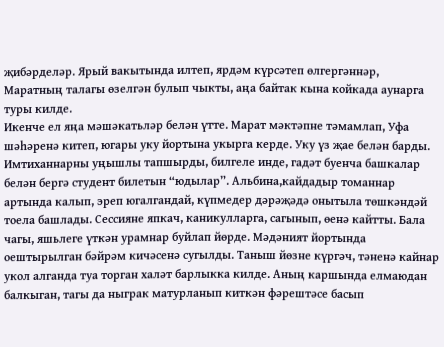җибәрделәр. Ярый вакытында илтеп, ярдәм күрсәтеп өлгергәннәр, Маратның талагы өзелгән булып чыкты, аңа байтак кына койкада аунарга туры килде.
Икенче ел яңа мәшәкатьләр белән үтте. Марат мәктәпне тәмамлап, Уфа шәһәренә китеп, югары уку йортына укырга керде. Уку үз җае белән барды. Имтиханнарны уңышлы тапшырды, билгеле инде, гадәт буенча башкалар белән бергә студент билетын “юдылар”. Альбина,кайдадыр томаннар артында калып, эреп югалгандай, күпмедер дәрәҗәдә онытыла төшкәндәй тоела башлады. Сессияне япкач, каникулларга, сагынып, өенә кайтты. Бала чагы, яшьлеге үткән урамнар буйлап йөрде. Мәдәният йортында оештырылган бәйрәм кичәсенә сугылды. Таныш йөзне күргәч, тәненә кайнар укол алганда туа торган халәт барлыкка килде. Аның каршында елмаюдан балкыган, тагы да ныграк матурланып киткән фәрештәсе басып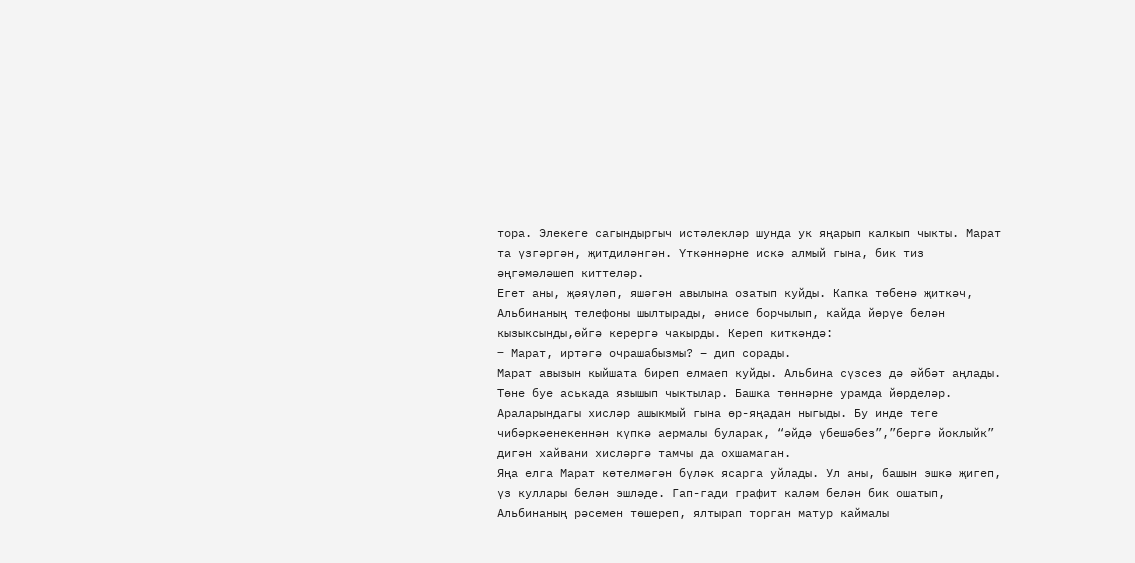тора. Элекеге сагындыргыч истәлекләр шунда ук яңарып калкып чыкты. Марат та үзгәргән, җитдиләнгән. Үткәннәрне искә алмый гына, бик тиз әңгәмәләшеп киттеләр.
Егет аны, җәяүләп, яшәгән авылына озатып куйды. Капка төбенә җиткәч, Альбинаның телефоны шылтырады, әнисе борчылып, кайда йөрүе белән кызыксынды,өйгә керергә чакырды. Кереп киткәндә:
‒ Марат, иртәгә очрашабызмы? – дип сорады.
Марат авызын кыйшата биреп елмаеп куйды. Альбина сүзсез дә әйбәт аңлады.
Төне буе аськада язышып чыктылар. Башка төннәрне урамда йөрделәр. Араларындагы хисләр ашыкмый гына өр-яңадан ныгыды. Бу инде теге чибәркәенекеннән күпкә аермалы буларак, “әйдә үбешәбез”,”бергә йоклыйк” дигән хайвани хисләргә тамчы да охшамаган.
Яңа елга Марат көтелмәгән бүләк ясарга уйлады. Ул аны, башын эшкә җигеп, үз куллары белән эшләде. Гап-гади графит каләм белән бик ошатып, Альбинаның рәсемен төшереп, ялтырап торган матур каймалы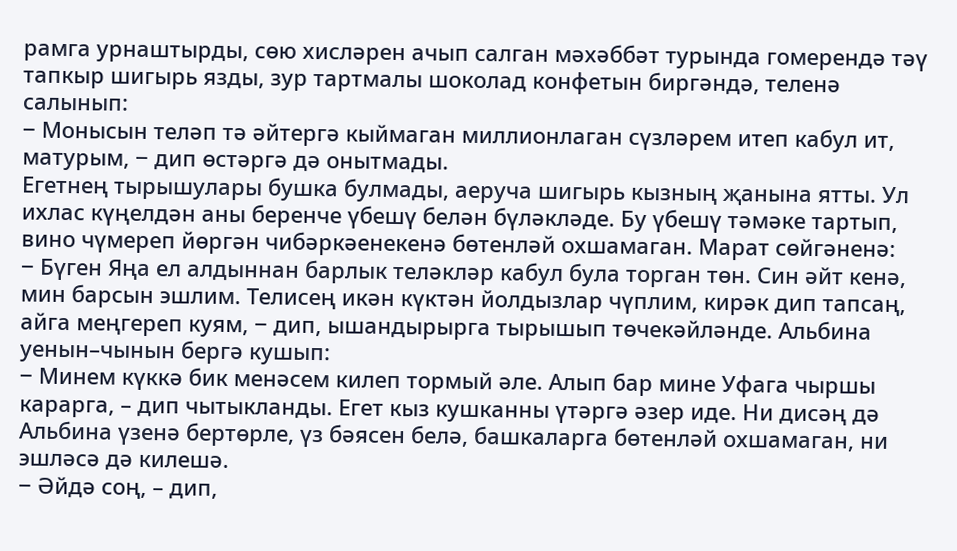рамга урнаштырды, сөю хисләрен ачып салган мәхәббәт турында гомерендә тәү тапкыр шигырь язды, зур тартмалы шоколад конфетын биргәндә, теленә салынып:
‒ Монысын теләп тә әйтергә кыймаган миллионлаган сүзләрем итеп кабул ит, матурым, ‒ дип өстәргә дә онытмады.
Егетнең тырышулары бушка булмады, аеруча шигырь кызның җанына ятты. Ул ихлас күңелдән аны беренче үбешү белән бүләкләде. Бу үбешү тәмәке тартып, вино чүмереп йөргән чибәркәенекенә бөтенләй охшамаган. Марат сөйгәненә:
‒ Бүген Яңа ел алдыннан барлык теләкләр кабул була торган төн. Син әйт кенә, мин барсын эшлим. Телисең икән күктән йолдызлар чүплим, кирәк дип тапсаң, айга меңгереп куям, ‒ дип, ышандырырга тырышып төчекәйләнде. Альбина уенын–чынын бергә кушып:
‒ Минем күккә бик менәсем килеп тормый әле. Алып бар мине Уфага чыршы карарга, – дип чытыкланды. Егет кыз кушканны үтәргә әзер иде. Ни дисәң дә Альбина үзенә бертөрле, үз бәясен белә, башкаларга бөтенләй охшамаган, ни эшләсә дә килешә.
‒ Әйдә соң, – дип,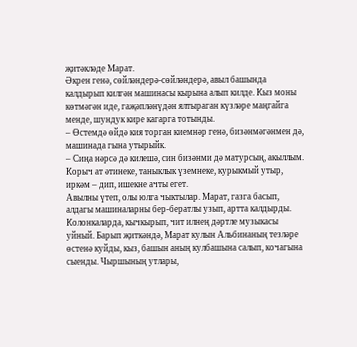җитәкләде Марат.
Әкрен генә, сөйләндерә-сөйләндерә, авыл башында калдырып килгән машинасы кырына алып килде. Кыз моны көтмәгән иде, гаҗәпләнүдән ялтыраган күзләре маңгайга менде, шундук кире кагарга тотынды.
‒ Өстемдә өйдә кия торган киемнәр генә, бизәнмәгәнмен дә, машинада гына утырыйк.
‒ Сиңа нәрсә дә килешә, син бизәнми дә матурсың, акыллым. Корыч ат әтинеке, таныклык үземнеке, курыкмый утыр, иркәм ‒ дип, ишекне ачты егет.
Авылны үтеп, олы юлга чыктылар. Марат, газга басып, алдагы машиналарны бер-бератлы узып, артта калдырды. Колонкаларда, кычкырып, чит илнең дәртле музыкасы уйный. Барып җиткәндә, Марат кулын Альбинаның тезләре өстенә куйды, кыз, башын аның кулбашына салып, кочагына сыенды. Чыршының утлары,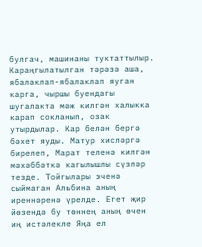булгач, машинаны туктаттылыр. Караңгылатылган тәрәзә аша, ябалаклап-ябалаклап яуган карга, чыршы буендагы шугалакта мәж килгән халыкка карап сокланып, озак утырдылар. Кар белән бергә бәхет яуды. Матур хисләргә бирелеп, Марат теленә килгән мәхәббәткә кагылышлы сүзләр тезде. Тойгылары эченә сыймаган Альбина аның иреннәренә үрелде. Егет җир йөзендә бу төннең аның өчен иң истәлекле Яңа ел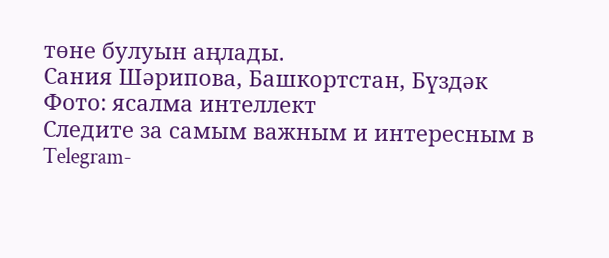төне булуын аңлады.
Сания Шәрипова, Башкортстан, Бүздәк
Фото: ясалма интеллект
Следите за самым важным и интересным в Telegram-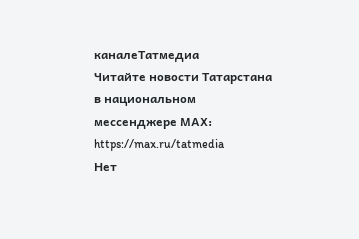каналеТатмедиа
Читайте новости Татарстана в национальном мессенджере MАХ: https://max.ru/tatmedia
Нет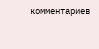комментариев